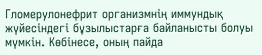Гломерулонефрит организмнің иммундық жүйесіндегі бұзылыстарға байланысты болуы мүмкін. Көбінесе, оның пайда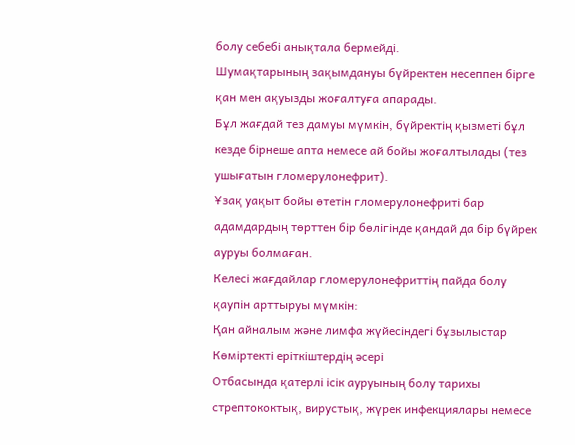болу себебі анықтала бермейді.
Шумақтарының зақымдануы бүйректен несеппен бірге қан мен ақуызды жоғалтуға апарады.
Бұл жағдай тез дамуы мүмкін, бүйректің қызметі бұл кезде бірнеше апта немесе ай бойы жоғалтылады (тез ушығатын гломерулонефрит).
Ұзақ уақыт бойы өтетін гломерулонефриті бар адамдардың төрттен бір бөлігінде қандай да бір бүйрек ауруы болмаған.
Келесі жағдайлар гломерулонефриттің пайда болу қаупін арттыруы мүмкін:
Қан айналым және лимфа жүйесіндегі бұзылыстар
Көміртекті еріткіштердің әсері
Отбасында қатерлі ісік ауруының болу тарихы
стрептококтық, вирустық, жүрек инфекциялары немесе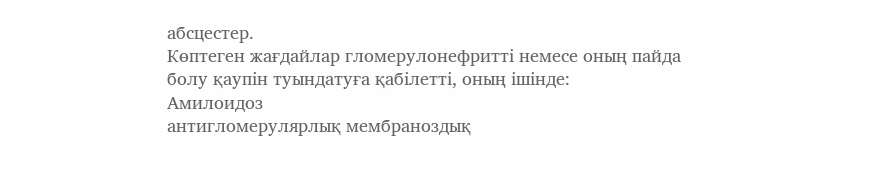абсцестер.
Көптеген жағдайлар гломерулонефритті немесе оның пайда болу қаупін туындатуға қабілетті, оның ішінде:
Амилоидоз
антигломерулярлық мембраноздық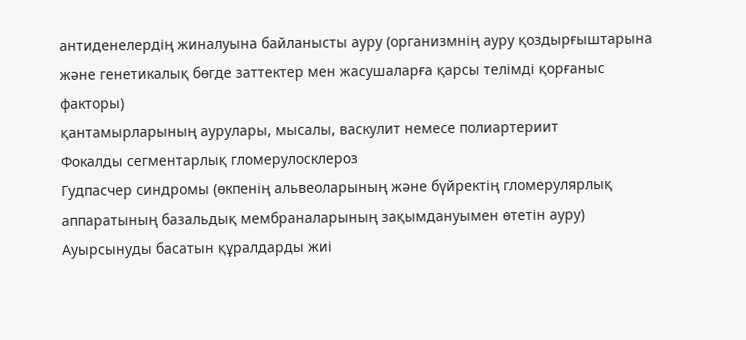антиденелердің жиналуына байланысты ауру (организмнің ауру қоздырғыштарына және генетикалық бөгде заттектер мен жасушаларға қарсы телімді қорғаныс факторы)
қантамырларының аурулары, мысалы, васкулит немесе полиартериит
Фокалды сегментарлық гломерулосклероз
Гудпасчер синдромы (өкпенің альвеоларының және бүйректің гломерулярлық аппаратының базальдық мембраналарының зақымдануымен өтетін ауру)
Ауырсынуды басатын құралдарды жиі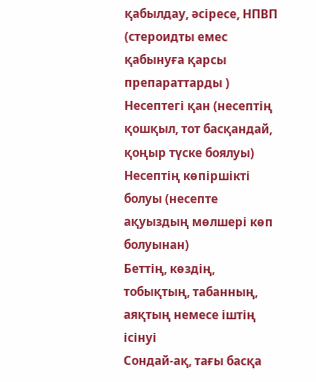қабылдау, әсіресе, НПВП (стероидты емес қабынуға қарсы препараттарды )
Несептегі қан (несептің қошқыл, тот басқандай, қоңыр түске боялуы)
Несептің көпіршікті болуы (несепте ақуыздың мөлшері көп болуынан)
Беттің, көздің, тобықтың, табанның, аяқтың немесе іштің ісінуі
Сондай-ақ, тағы басқа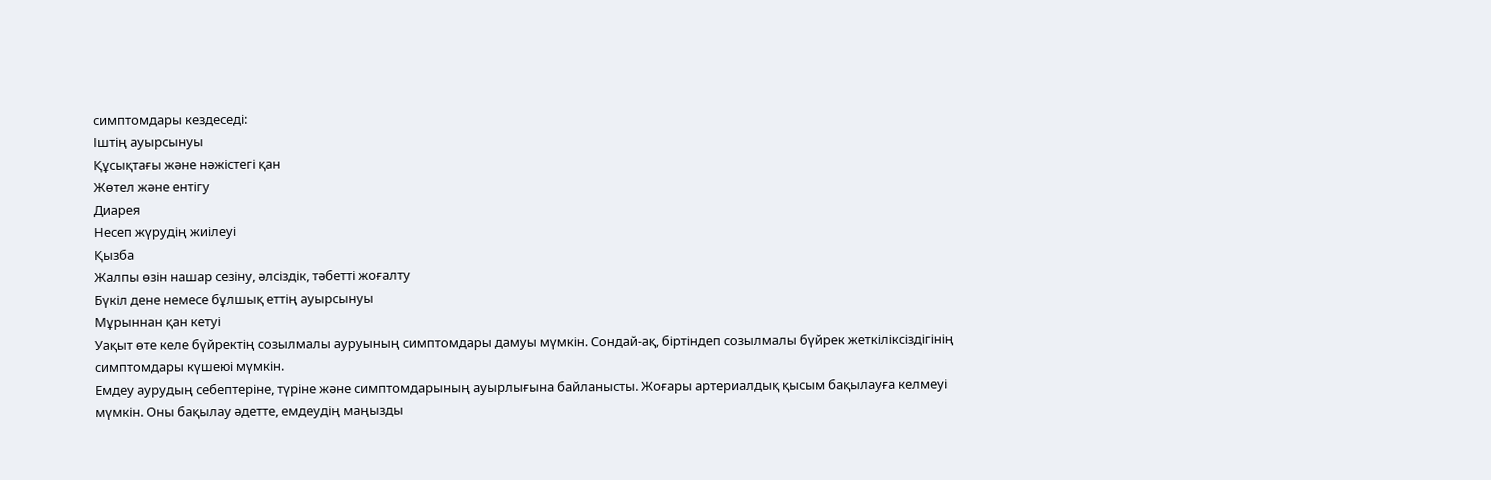симптомдары кездеседі:
Іштің ауырсынуы
Құсықтағы және нәжістегі қан
Жөтел және ентігу
Диарея
Несеп жүрудің жиілеуі
Қызба
Жалпы өзін нашар сезіну, әлсіздік, тәбетті жоғалту
Бүкіл дене немесе бұлшық еттің ауырсынуы
Мұрыннан қан кетуі
Уақыт өте келе бүйректің созылмалы ауруының симптомдары дамуы мүмкін. Сондай-ақ, біртіндеп созылмалы бүйрек жеткіліксіздігінің симптомдары күшеюі мүмкін.
Емдеу аурудың себептеріне, түріне және симптомдарының ауырлығына байланысты. Жоғары артериалдық қысым бақылауға келмеуі мүмкін. Оны бақылау әдетте, емдеудің маңызды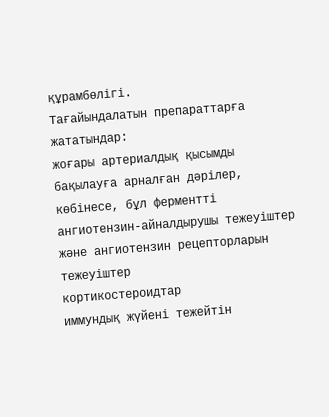құрамбөлігі.
Тағайындалатын препараттарға жататындар:
жоғары артериалдық қысымды бақылауға арналған дәрілер, көбінесе, бұл ферментті ангиотензин-айналдырушы тежеуіштер және ангиотензин рецепторларын тежеуіштер
кортикостероидтар
иммундық жүйені тежейтін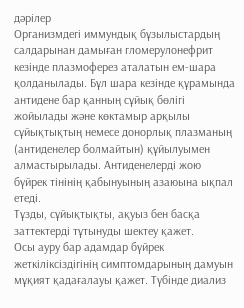дәрілер
Организмдегі иммундық бұзылыстардың салдарынан дамыған гломерулонефрит кезінде плазмоферез аталатын ем-шара қолданылады. Бұл шара кезінде құрамында антидене бар қанның сұйық бөлігі жойылады және көктамыр арқылы сұйықтықтың немесе донорлық плазманың (антиденелер болмайтын) құйылуымен алмастырылады. Антиденелерді жою бүйрек тінінің қабынуының азаюына ықпал етеді.
Тұзды, сұйықтықты, ақуыз бен басқа заттектерді тұтынуды шектеу қажет.
Осы ауру бар адамдар бүйрек жеткіліксіздігінің симптомдарының дамуын мұқият қадағалауы қажет. Түбінде диализ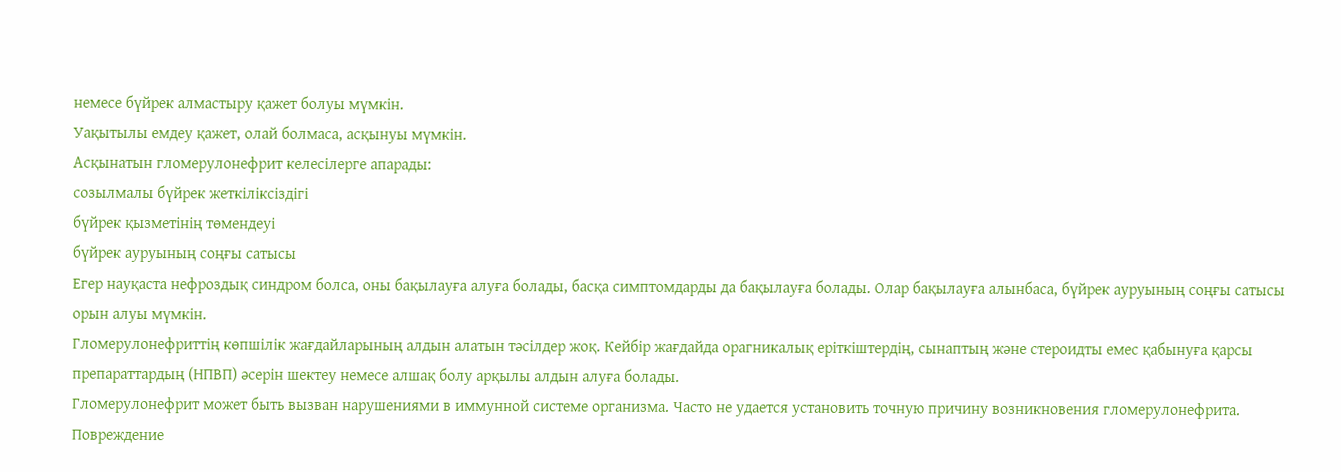немесе бүйрек алмастыру қажет болуы мүмкін.
Уақытылы емдеу қажет, олай болмаса, асқынуы мүмкін.
Асқынатын гломерулонефрит келесілерге апарады:
созылмалы бүйрек жеткіліксіздігі
бүйрек қызметінің төмендеуі
бүйрек ауруының соңғы сатысы
Егер науқаста нефроздық синдром болса, оны бақылауға алуға болады, басқа симптомдарды да бақылауға болады. Олар бақылауға алынбаса, бүйрек ауруының соңғы сатысы орын алуы мүмкін.
Гломерулонефриттің көпшілік жағдайларының алдын алатын тәсілдер жоқ. Кейбір жағдайда орагникалық еріткіштердің, сынаптың және стероидты емес қабынуға қарсы препараттардың (НПВП) әсерін шектеу немесе алшақ болу арқылы алдын алуға болады.
Гломерулонефрит может быть вызван нарушениями в иммунной системе организма. Часто не удается установить точную причину возникновения гломерулонефрита.
Повреждение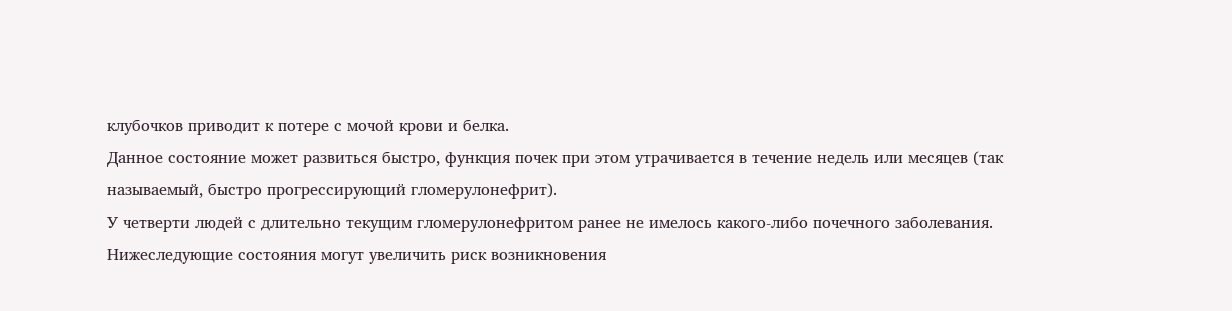клубочков приводит к потере с мочой крови и белка.
Данное состояние может развиться быстро, функция почек при этом утрачивается в течение недель или месяцев (так называемый, быстро прогрессирующий гломерулонефрит).
У четверти людей с длительно текущим гломерулонефритом ранее не имелось какого-либо почечного заболевания.
Нижеследующие состояния могут увеличить риск возникновения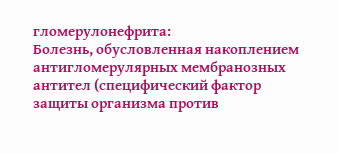гломерулонефрита:
Болезнь, обусловленная накоплением антигломерулярных мембранозных антител (специфический фактор защиты организма против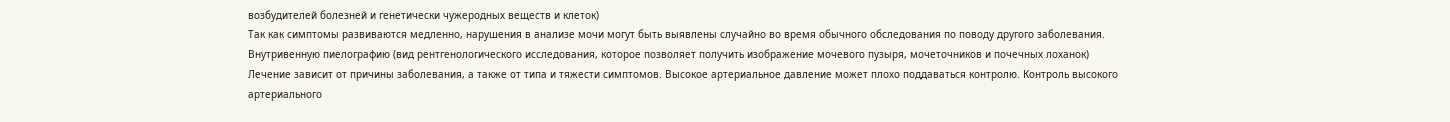возбудителей болезней и генетически чужеродных веществ и клеток)
Так как симптомы развиваются медленно, нарушения в анализе мочи могут быть выявлены случайно во время обычного обследования по поводу другого заболевания.
Внутривенную пиелографию (вид рентгенологического исследования, которое позволяет получить изображение мочевого пузыря, мочеточников и почечных лоханок)
Лечение зависит от причины заболевания, а также от типа и тяжести симптомов. Высокое артериальное давление может плохо поддаваться контролю. Контроль высокого артериального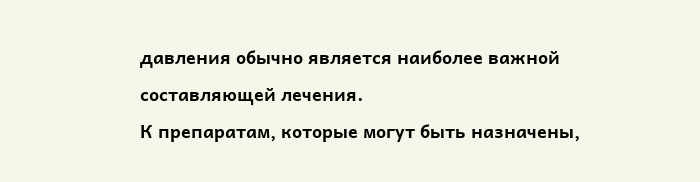давления обычно является наиболее важной составляющей лечения.
К препаратам, которые могут быть назначены,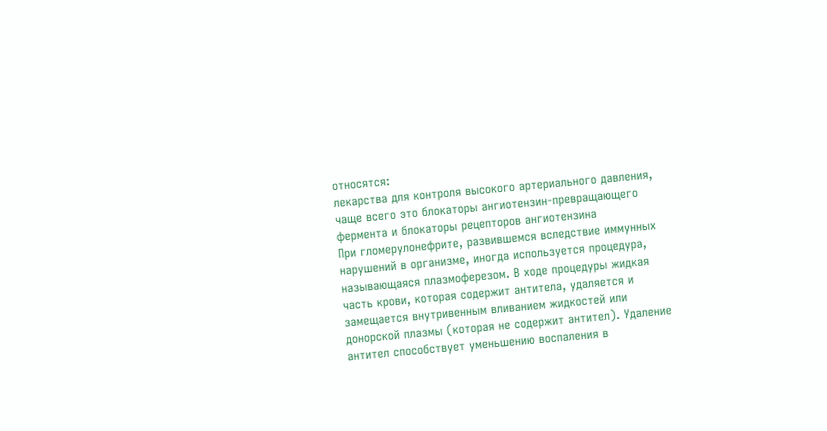относятся:
лекарства для контроля высокого артериального давления, чаще всего это блокаторы ангиотензин-превращающего фермента и блокаторы рецепторов ангиотензина
При гломерулонефрите, развившемся вследствие иммунных нарушений в организме, иногда используется процедура, называющаяся плазмоферезом. В ходе процедуры жидкая часть крови, которая содержит антитела, удаляется и замещается внутривенным вливанием жидкостей или донорской плазмы (которая не содержит антител). Удаление антител способствует уменьшению воспаления в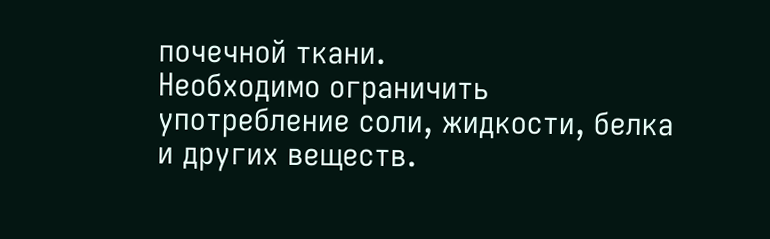почечной ткани.
Необходимо ограничить употребление соли, жидкости, белка и других веществ.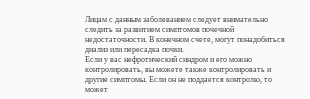Лицам с данным заболеванием следует внимательно следить за развитием симптомов почечной недостаточности. В конечном счете, могут понадобиться диализ или пересадка почки.
Если у вас нефротический синдром и его можно контролировать, вы можете также контролировать и другие симптомы. Если он не поддается контролю, то может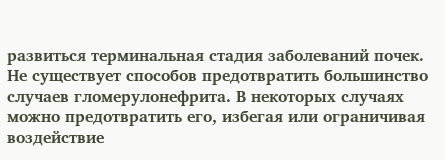развиться терминальная стадия заболеваний почек.
Не существует способов предотвратить большинство случаев гломерулонефрита. В некоторых случаях можно предотвратить его, избегая или ограничивая воздействие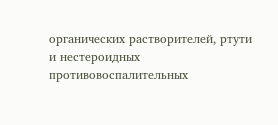органических растворителей, ртути и нестероидных противовоспалительных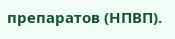препаратов (НПВП).